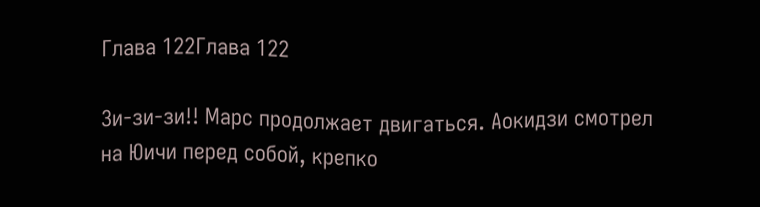Глава 122Глава 122

Зи-зи-зи!! Марс продолжает двигаться. Аокидзи смотрел на Юичи перед собой, крепко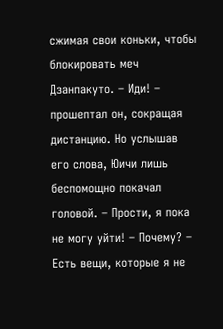сжимая свои коньки, чтобы блокировать меч Дзанпакуто. – Иди! – прошептал он, сокращая дистанцию. Но услышав его слова, Юичи лишь беспомощно покачал головой. – Прости, я пока не могу уйти! – Почему? – Есть вещи, которые я не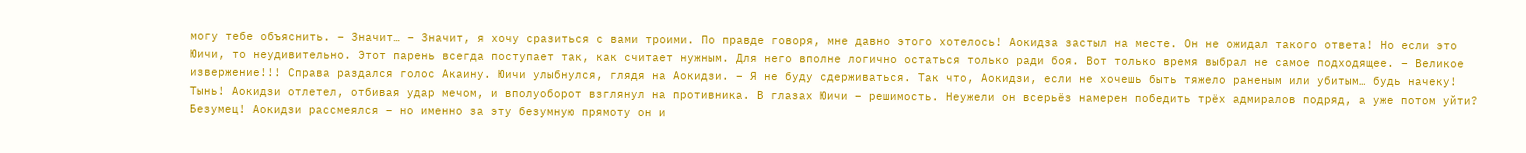могу тебе объяснить. – Значит… – Значит, я хочу сразиться с вами троими. По правде говоря, мне давно этого хотелось! Аокидза застыл на месте. Он не ожидал такого ответа! Но если это Юичи, то неудивительно. Этот парень всегда поступает так, как считает нужным. Для него вполне логично остаться только ради боя. Вот только время выбрал не самое подходящее. – Великое извержение!!! Справа раздался голос Акаину. Юичи улыбнулся, глядя на Аокидзи. – Я не буду сдерживаться. Так что, Аокидзи, если не хочешь быть тяжело раненым или убитым… будь начеку! Тынь! Аокидзи отлетел, отбивая удар мечом, и вполуоборот взглянул на противника. В глазах Юичи – решимость. Неужели он всерьёз намерен победить трёх адмиралов подряд, а уже потом уйти? Безумец! Аокидзи рассмеялся – но именно за эту безумную прямоту он и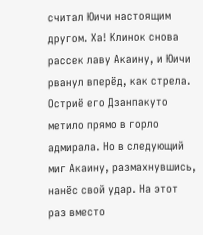считал Юичи настоящим другом. Ха! Клинок снова рассек лаву Акаину, и Юичи рванул вперёд, как стрела. Остриё его Дзанпакуто метило прямо в горло адмирала. Но в следующий миг Акаину, размахнувшись, нанёс свой удар. На этот раз вместо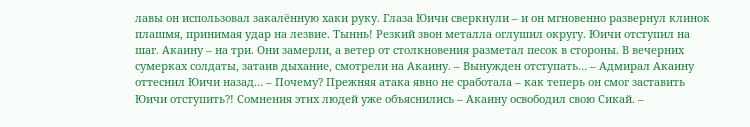лавы он использовал закалённую хаки руку. Глаза Юичи сверкнули – и он мгновенно развернул клинок плашмя, принимая удар на лезвие. Тыннь! Резкий звон металла оглушил округу. Юичи отступил на шаг. Акаину – на три. Они замерли, а ветер от столкновения разметал песок в стороны. В вечерних сумерках солдаты, затаив дыхание, смотрели на Акаину. – Вынужден отступать… – Адмирал Акаину оттеснил Юичи назад… – Почему? Прежняя атака явно не сработала – как теперь он смог заставить Юичи отступить?! Сомнения этих людей уже объяснились – Акаину освободил свою Сикай. –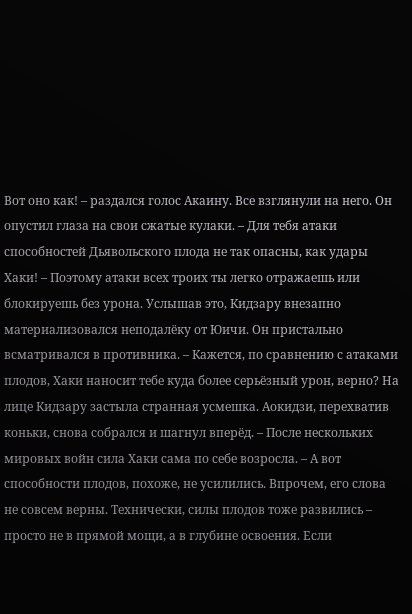Вот оно как! – раздался голос Акаину. Все взглянули на него. Он опустил глаза на свои сжатые кулаки. – Для тебя атаки способностей Дьявольского плода не так опасны, как удары Хаки! – Поэтому атаки всех троих ты легко отражаешь или блокируешь без урона. Услышав это, Кидзару внезапно материализовался неподалёку от Юичи. Он пристально всматривался в противника. – Кажется, по сравнению с атаками плодов, Хаки наносит тебе куда более серьёзный урон, верно? На лице Кидзару застыла странная усмешка. Аокидзи, перехватив коньки, снова собрался и шагнул вперёд. – После нескольких мировых войн сила Хаки сама по себе возросла. – А вот способности плодов, похоже, не усилились. Впрочем, его слова не совсем верны. Технически, силы плодов тоже развились – просто не в прямой мощи, а в глубине освоения. Если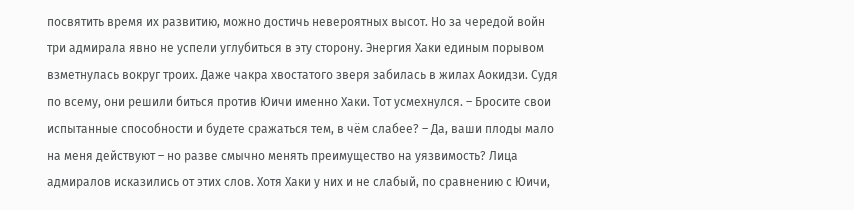посвятить время их развитию, можно достичь невероятных высот. Но за чередой войн три адмирала явно не успели углубиться в эту сторону. Энергия Хаки единым порывом взметнулась вокруг троих. Даже чакра хвостатого зверя забилась в жилах Аокидзи. Судя по всему, они решили биться против Юичи именно Хаки. Тот усмехнулся. – Бросите свои испытанные способности и будете сражаться тем, в чём слабее? – Да, ваши плоды мало на меня действуют – но разве смычно менять преимущество на уязвимость? Лица адмиралов исказились от этих слов. Хотя Хаки у них и не слабый, по сравнению с Юичи,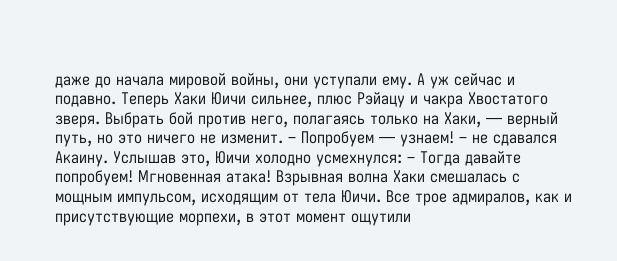даже до начала мировой войны, они уступали ему. А уж сейчас и подавно. Теперь Хаки Юичи сильнее, плюс Рэйацу и чакра Хвостатого зверя. Выбрать бой против него, полагаясь только на Хаки, — верный путь, но это ничего не изменит. – Попробуем — узнаем! – не сдавался Акаину. Услышав это, Юичи холодно усмехнулся: – Тогда давайте попробуем! Мгновенная атака! Взрывная волна Хаки смешалась с мощным импульсом, исходящим от тела Юичи. Все трое адмиралов, как и присутствующие морпехи, в этот момент ощутили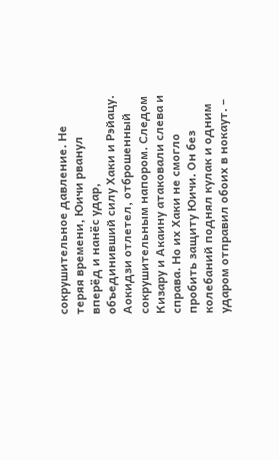сокрушительное давление. Не теряя времени, Юичи рванул вперёд и нанёс удар, объединивший силу Хаки и Рэйацу. Аокидзи отлетел, отброшенный сокрушительным напором. Следом Кизару и Акаину атаковали слева и справа. Но их Хаки не смогло пробить защиту Юичи. Он без колебаний поднял кулак и одним ударом отправил обоих в нокаут. –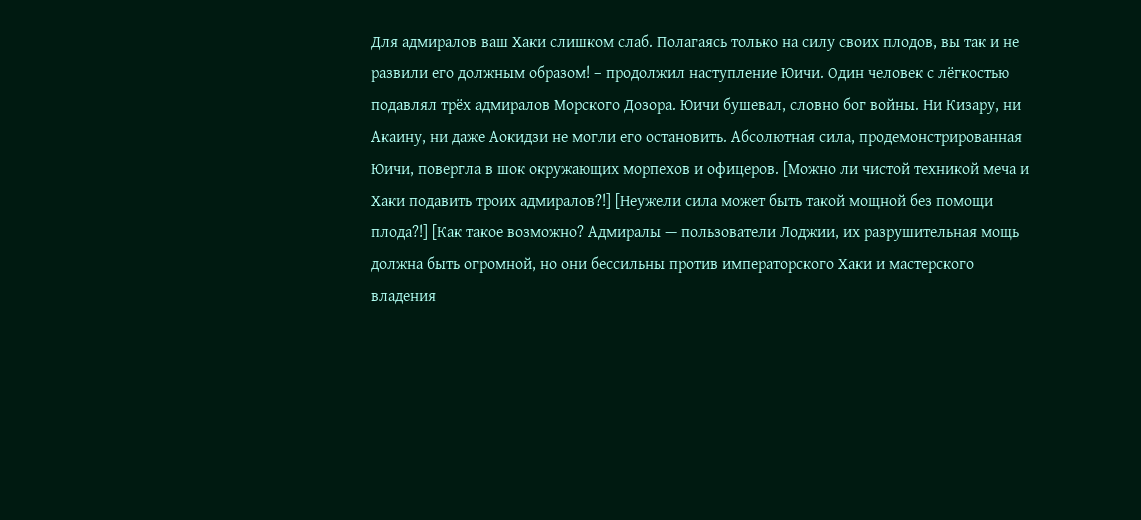Для адмиралов ваш Хаки слишком слаб. Полагаясь только на силу своих плодов, вы так и не развили его должным образом! – продолжил наступление Юичи. Один человек с лёгкостью подавлял трёх адмиралов Морского Дозора. Юичи бушевал, словно бог войны. Ни Кизару, ни Акаину, ни даже Аокидзи не могли его остановить. Абсолютная сила, продемонстрированная Юичи, повергла в шок окружающих морпехов и офицеров. [Можно ли чистой техникой меча и Хаки подавить троих адмиралов?!] [Неужели сила может быть такой мощной без помощи плода?!] [Как такое возможно? Адмиралы — пользователи Лоджии, их разрушительная мощь должна быть огромной, но они бессильны против императорского Хаки и мастерского владения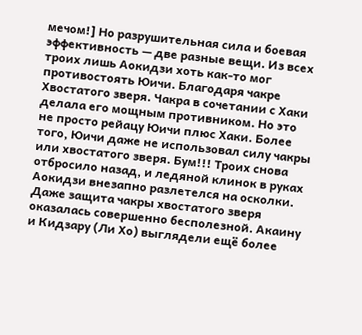мечом!] Но разрушительная сила и боевая эффективность — две разные вещи. Из всех троих лишь Аокидзи хоть как-то мог противостоять Юичи. Благодаря чакре Хвостатого зверя. Чакра в сочетании с Хаки делала его мощным противником. Но это не просто рейацу Юичи плюс Хаки. Более того, Юичи даже не использовал силу чакры или хвостатого зверя. Бум!!! Троих снова отбросило назад, и ледяной клинок в руках Аокидзи внезапно разлетелся на осколки. Даже защита чакры хвостатого зверя оказалась совершенно бесполезной. Акаину и Кидзару (Ли Хо) выглядели ещё более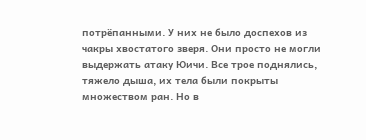потрёпанными. У них не было доспехов из чакры хвостатого зверя. Они просто не могли выдержать атаку Юичи. Все трое поднялись, тяжело дыша, их тела были покрыты множеством ран. Но в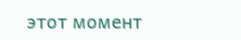этот момент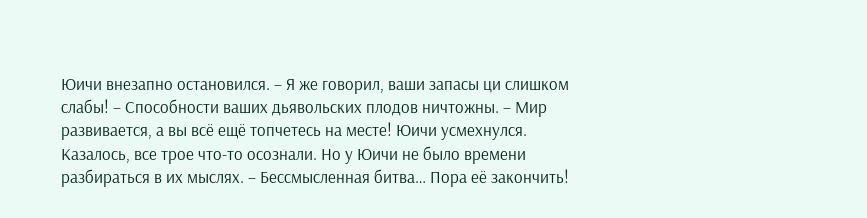Юичи внезапно остановился. – Я же говорил, ваши запасы ци слишком слабы! – Способности ваших дьявольских плодов ничтожны. – Мир развивается, а вы всё ещё топчетесь на месте! Юичи усмехнулся. Казалось, все трое что-то осознали. Но у Юичи не было времени разбираться в их мыслях. – Бессмысленная битва… Пора её закончить!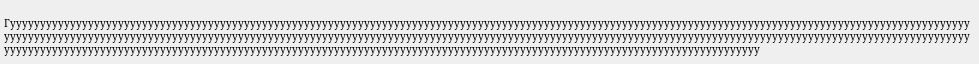Гууууууууууууууууууууууууууууууууууууууууууууууууууууууууууууууууууууууууууууууууууууууууууууууууууууууууууууууууууууууууууууууууууууууууууууууууууууууууууууууууууууууууууууууууууууууууууууууууууууууууууууууууууууууууууууууууууууууууууууууууууууууууууууууууууууууууууууууууууууууууууууууууууууууууууууууууууууууууууууууууууууууууууууууууууууууууууууууууууууууууууууууууууууууууууууууууууууууууууууууууууууууууууууууууууууууууууууууууууууууууууууууу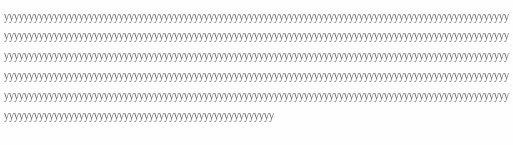ууууууууууууууууууууууууууууууууууууууууууууууууууууууууууууууууууууууууууууууууууууууууууууууууууууууууууууууууууууууууууууууууууууууууууууууууууууууууууууууууууууууууууууууууууууууууууууууууууууууууууууууууууууууууууууууууууууууууууууууууууууууууууууууууууууууууууууууууууууууууууууууууууууууууууууууууууууууууууууууууууууууууууууууууууууууууууууууууууууууууууууууууууууууууууууууууууууууууууууууууууууууууууууууууууууууууууууууууууууууууууууууууууууууууууууууууууууууууууууууууууууууууууууууууууууууууууууууууууууууууууууууууууууууууууууууууууууууууууууууу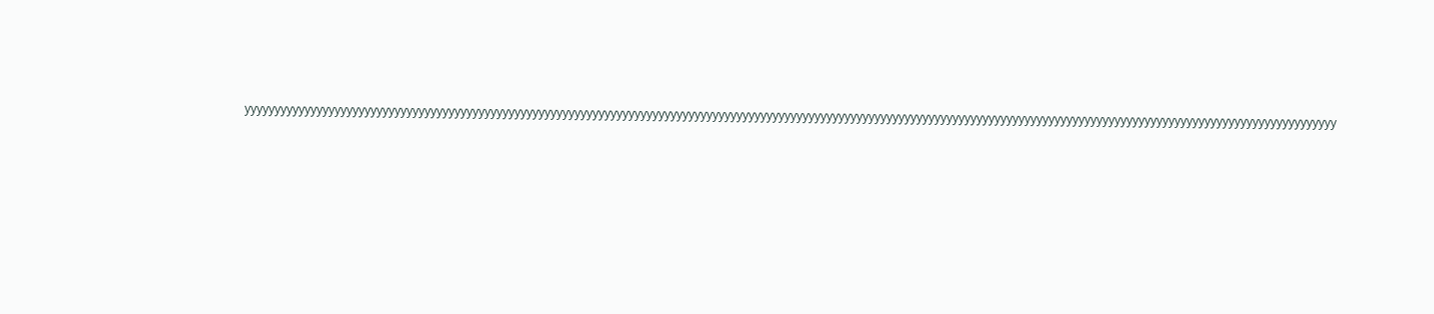уууууууууууууууууууууууууууууууууууууууууууууууууууууууууууууууууууууууууууууууууууууууууууууууууууууууууууууууууууууууууууууууууууууууууууууууууууууууууууууууууууууууууууууууууууууу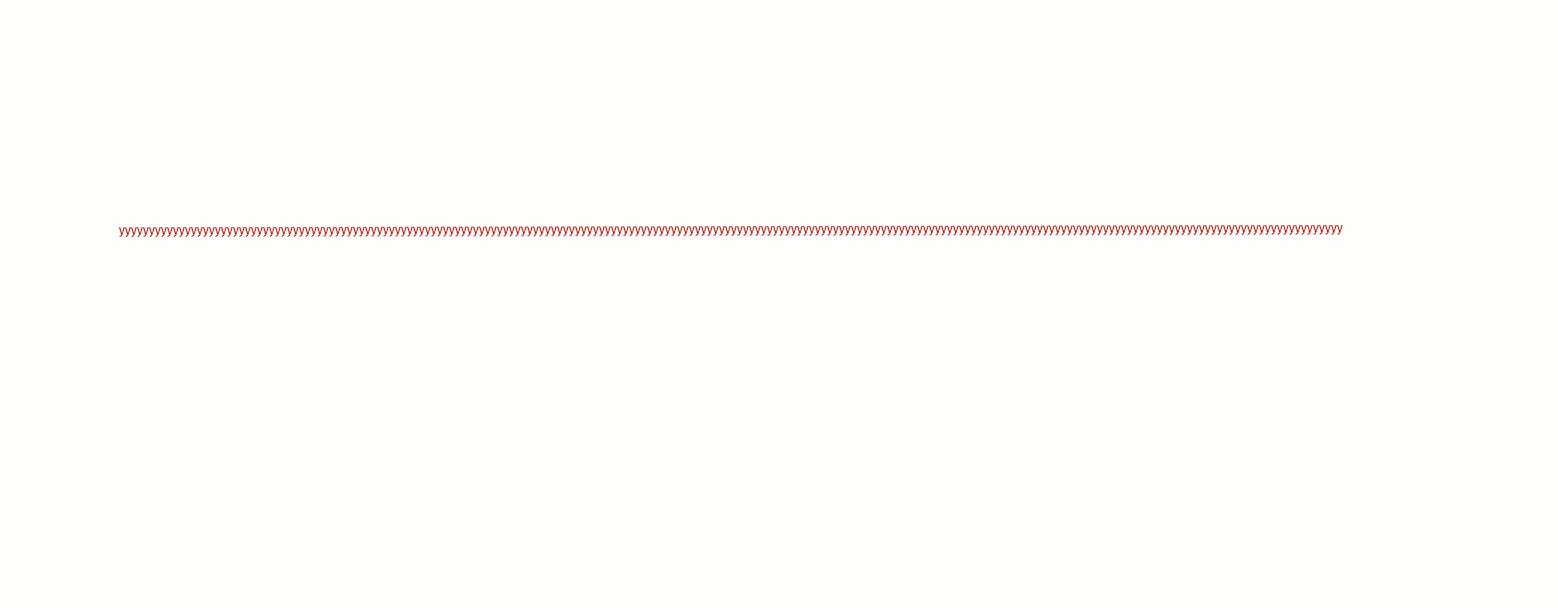уууууууууууууууууууууууууууууууууууууууууууууууууууууууууууууууууууууууууууууууууууууууууууууууууууууууууууууууууууууууууууууууууууууууууууууууууууууууууууууууууууууууууууууууууууууууууууууууууууууууууууу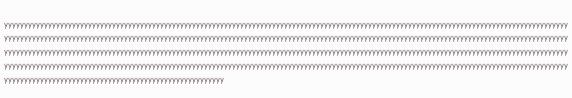ууууууууууууууууууууууууууууууууууууууууууууууууууууууууууууууууууууууууууууууууууууууууууууууууууууууууууууууууууууууууууууууууууууууууууууууууууууууууууууууууууууууууууууууууууууууууууууууууууууууууууууууууууууууууууууууууууууууууууууууууууууууууууууууууууууууууууууууууууууууууууууууууууууууууууууууууууууууууууууууууууууууууууууууууууууууууууууууууууууууууууууууууууууууууууууууууууууууууууууууууууууууууууууууууууууууууууууууууууууууууууууууууууууууууууууууууууууууууууууууууууууууууууууууууууууууууууууууууууууууууууууууууууууууууууууууууууууууууууууууууууууууууууууууууууууууууууууууууууууууууууууууууууууууууууу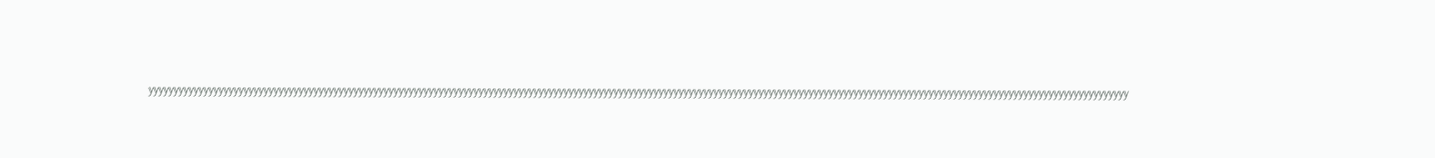уууууууууууууууууууууууууууууууууууууууууууууууууууууууууууууууууууууууууууууууууууууууууууууууууууууууууууууууууууууууууууууууууууууууууууууууууууууууууууууууууууууууууууууууууууууууууууууууууууу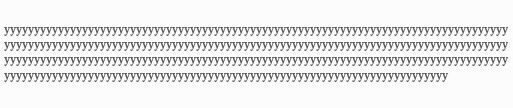уууууууууууууууууууууууууууууууууууууууууууууууууууууууууууууууууууууууууууууууууууууууууууууууууууууууууууууууууууууууууууууууууууууууууууууууууууууууууууууууууууууууууууууууууууууууууууууууууууууууууууууууууууууууууууууууууууууууууууууууууууууууууууууууууууууууууууууууууууууууууууууууууууууууууууууууууууууууууууууууууууууу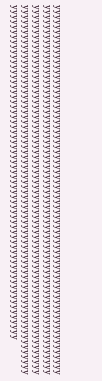ууууууууууууууууууууууууууууууууууууууууууууууууууууууууууууууууууууууууууууууууууууууууууууууууууууууууууууууууууууууууууууууууууууууууууууууууууууууууууууууууууууууууууууууууууууууууууууууууууууууууууууууууууууууууууууууууууууууууууууууууууууууууууууууууууууууууууууууууууууууууууууууууууууууууууууууууууууууууууууууууууууууууууууууууууууууууууууууууууууууууууу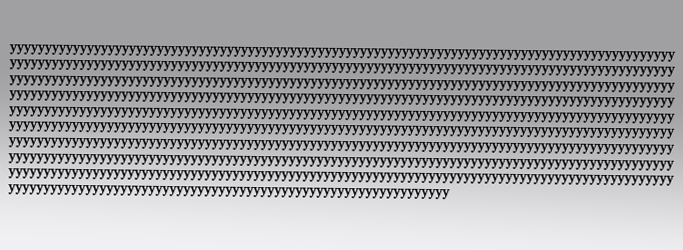уууууууууууууууууууууууууууууууууууууууууууууууууууууууууууууууууууууууууууууууууууууууууууууууууууууууууууууууууууууууууууууууууууууууууууууууууууууууууууууууууууууууууууууууууууууууууууууууууууууууууууууууууууууууууууууууууууууууууууууууууууууууууууууууууууууууууууууууууууууууууууууууууууууууууууууууууууууууууууууууууууууууууууууууууууууууууууууууууууууууууууууууууууууууууууууууууууууууууууууууууууууууууууууууууууууууууууууууууууууууууууууууууууууууууууууууууууууууууууууууууууууууууууууууууууууууууууууууууууууууууууууууууууууууууууууууууууууууууууууууууууууууууууууууууууууууууууууууууууууууууууууууууууууууууууууууууууууууууууууууууууууууууууууууууууууууууууууууууууууууууууууууууууууууууууууууууууууууууууууууууууууууууууууууууууууууууууууууууууууууууууууууууууууууууууууууууууууууууууууууууууууууууууууууууууууууууууууууууууууууууууууууууууууууууууууууууууууууууууууууууууууууууууууууууууууууууууууууууууууу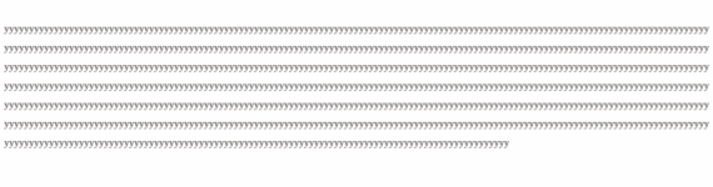ууууууууууууууууууууууууууууууууууууууууууууууууууууууууууууууууууууууууууууууууууууууууууууууууууууууууууууууууууууууууууууууууууууууууууууууууууууууууууууууууууууууууууууууууууууууууууууууууууууууууууууууууууууууууууууууууууууууууууууууууууууууууууууууууууууууууууууууууууууууууууууууууууууууууууууууууууууууууууууууууууууууууууууууууууууууууууууууууууууууууууууууууууууууууууууууууууууууууууууууууууууууууууууууууууууууууууууууууууууууууууууууууууууууууууууууууууууууууууууууууууууууууууууууууууууууууууууууууууууууууууууууууууууууууууууууууууууууууууууууууууууууууууууууууууууууууууууууууууууууууууууууууууууууууууууууууууууууууууууууууууууууууууууууууууууууууууууууууууууууууууууууууууууууууууууууууууууууууууууууууууууууууууууууууууууууууууууууууууууууууууууууууууууууууууууууууууууууууууууууууууууууууууууууууууууууууууууууууууууууууууууууууууууууууууууууууууууууууууууууууууууууууууууууууууууууууууууууууууууууууууууууууууууууууууууууууууу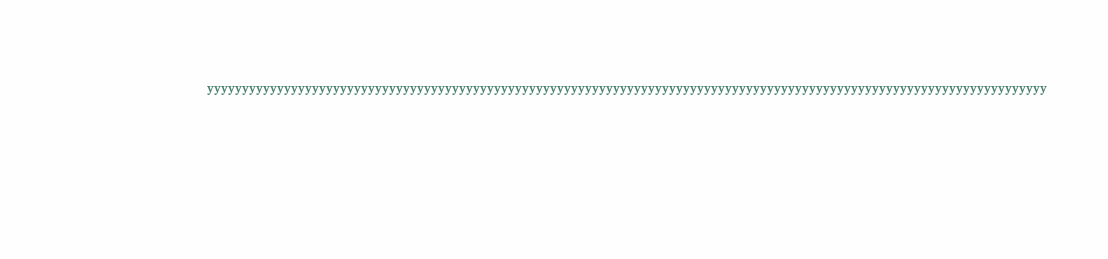уууууууууууууууууууууууууууууууууууууууууууууууууууууууууууууууууууууууууууууууууууууууууууууууууууууууууууууууууууууууу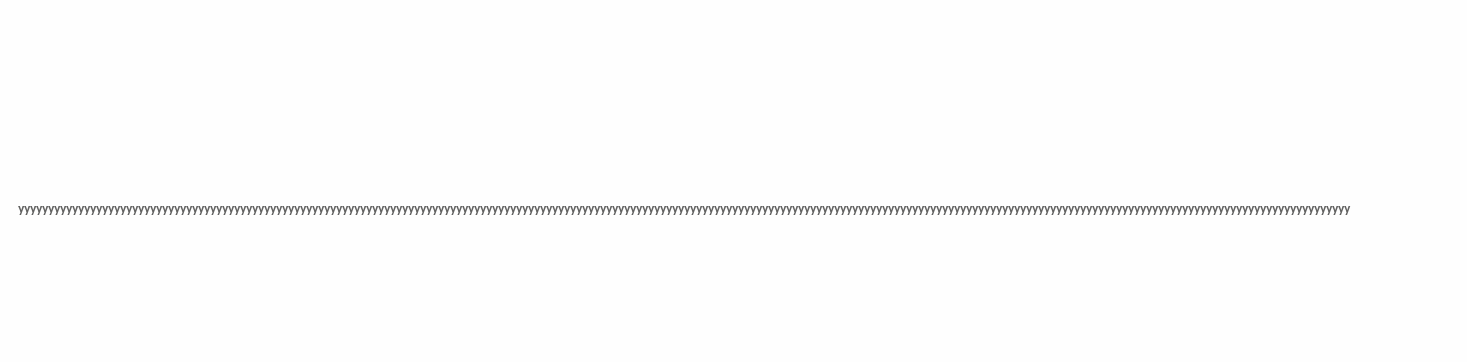уууууууууууууууууууууууууууууууууууууууууууууууууууууууууууууууууууууууууууууууууууууууууууууууууууууууууууууууууууууууууууууууууууууууууууууууууууууууууууууууууууууууууууууууууууууууууууууууууууууууууууууууууууууууууууууу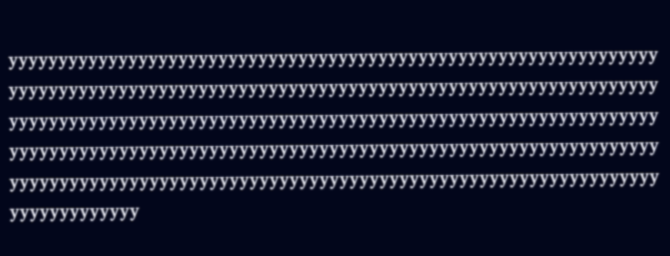уууууууууууууууууууууууууууууууууууууууууууууууууууууууууууууууууууууууууууууууууууууууууууууууууууууууууууууууууууууууууууууууууууууууууууууууууууууууууууууууууууууууууууууууууууууууууууууууууууууууууууууууууууууууууууууууууууууууууууууууууууууууууууууууууууууууууууууууууууууууууууууууууууууууууууууууууууууууууууууууууууууууууууууууууу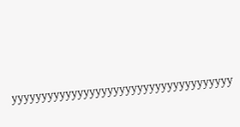ууууууууууууууууууууууууууууууууууууу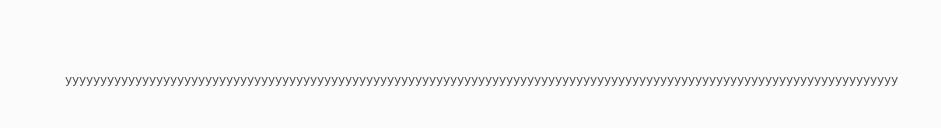ууууууууууууууууууууууууууууууууууууууууууууууууууууууууууууууууууууууууууууууууууууууууууууууууууууууууууууууууууууууу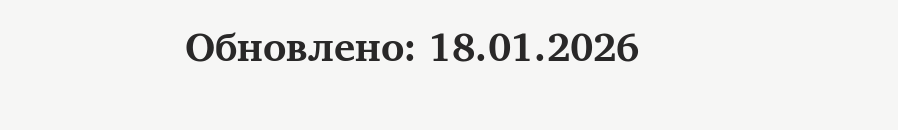Обновлено: 18.01.2026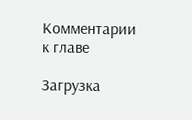Комментарии к главе

Загрузка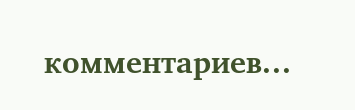комментариев...